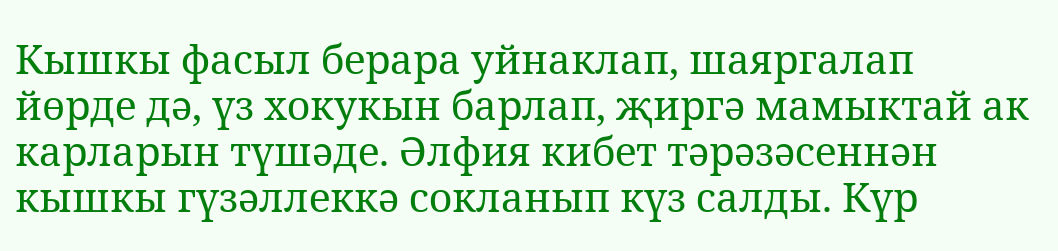Кышкы фасыл берара уйнаклап, шаяргалап йөрде дә, үз хокукын барлап, җиргә мамыктай ак карларын түшәде. Әлфия кибет тәрәзәсеннән кышкы гүзәллеккә сокланып күз салды. Күр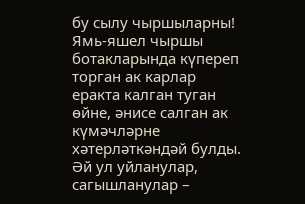бу сылу чыршыларны! Ямь-яшел чыршы ботакларында күпереп торган ак карлар еракта калган туган өйне, әнисе салган ак күмәчләрне хәтерләткәндәй булды. Әй ул уйланулар, сагышланулар –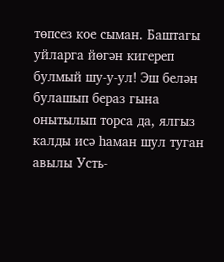төпсез кое сыман. Баштагы уйларга йөгән кигереп булмый шу-у-ул! Эш белән булашып бераз гына онытылып торса да, ялгыз калды исә һаман шул туган авылы Усть-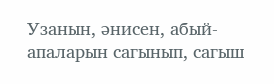Узанын, әнисен, абый-апаларын сагынып, сагыш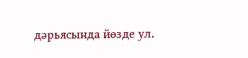дәрьясында йөзде ул.